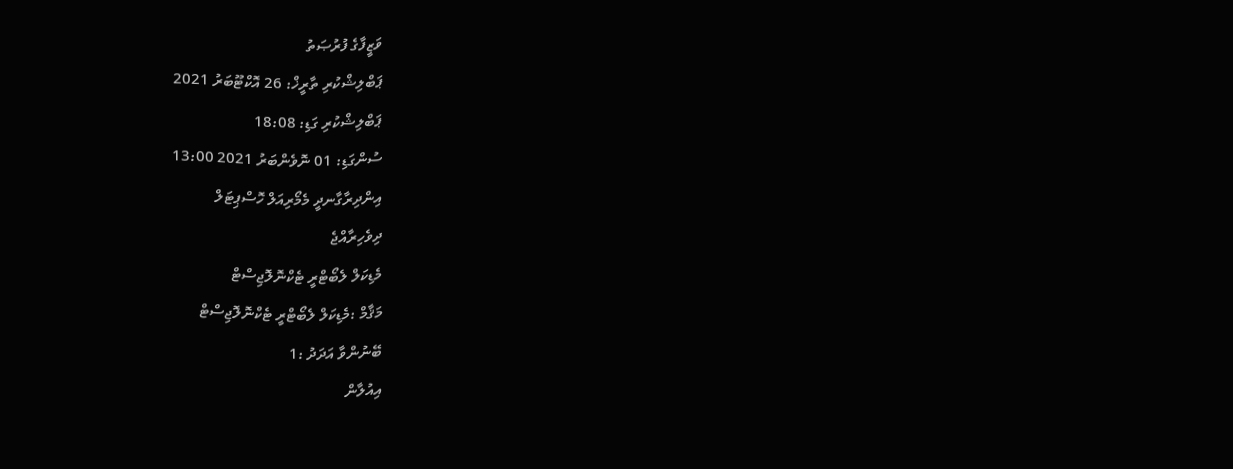ވަޒީފާގެ ފުރުޞަތު
ޕަބްލިޝްކުރި ތާރީޚް: 26 އޮކްޓޫބަރު 2021
ޕަބްލިޝްކުރި ގަޑި: 18:08
ސުންގަޑި: 01 ނޮވެންބަރު 2021 13:00
އިންދިރާގާނދީ މެމޯރިއަލް ހޮސްޕިޓަލް
ދިވެހިރާއްޖެ
މެޑިކަލް ލެބޯޓްރީ ޓެކްނޮލޮޖިސްޓް
މަޤާމް :މެޑިކަލް ލެބޯޓްރީ ޓެކްނޮލޮޖިސްޓް
ބޭނުންވާ އަދަދު :1
އިއުލާން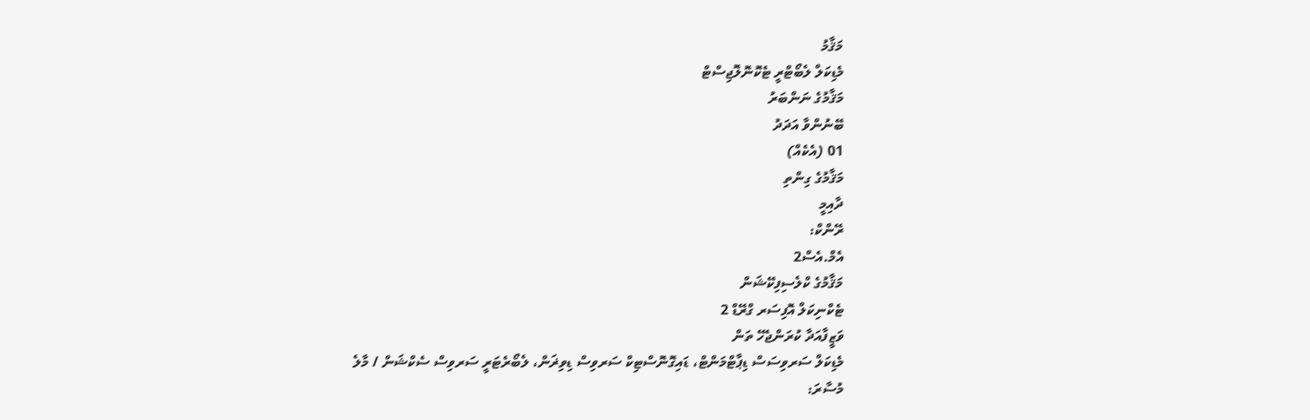މަޤާމު
މެޑިކަލް ލެބޯޓްރީ ޓެކޮނޮލޮޖިސްޓް
މަޤާމުގެ ނަންބަރު
ބޭނުންވާ އަދަދު
01 (އެކެއް)
މަޤާމުގެ ގިންތި
ދާއިމީ
ރޭންކް:
އެމް.އެސް2
މަޤާމުގެ ކްލެސިފިކޭޝަން
ޓެކްނިކަލް އޮފިސަރ ގްރޭޑް 2
ވަޒީފާއަދާ ކުރަންޖެހޭ ތަން
މެޑިކަލް ސަރވިސަސް ޑިޕާޓްމަންޓް، ޑައިގޮނޮސްޓިކް ސަރވިސް ޑިވިޜަން، ލެބޯރެޓަރީ ސަރވިސް ސެކްޝަން / މާލެ
މުސާރަ: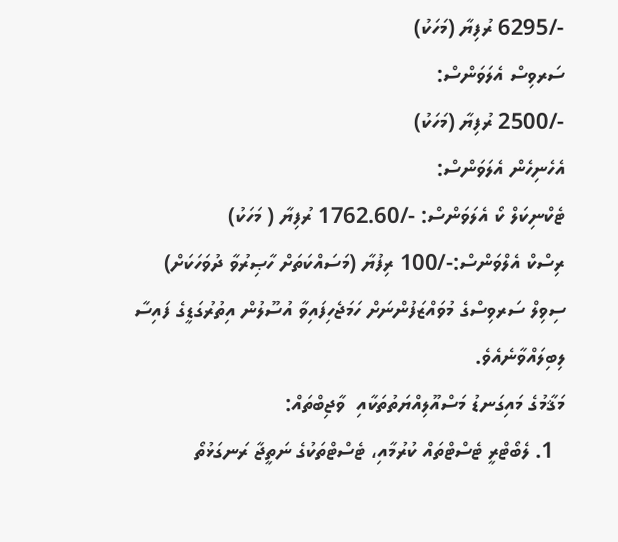-/6295 ރުފިޔާ (މަހަކު)
ސަރވިސް އެލަވަންސް:
-/2500 ރުފިޔާ (މަހަކު)
އެހެނިހެން އެލަވަންސް:
ޓެކްނިކަލް ކޯ އެލަވަންސް: -/1762.60 ރުފިޔާ ( މަހަކު)
ރިސްކް އެލްވަންސް:-/100 ރިފުޔާ (މަސައްކަތަށް ހާޞިރުވާ ދުވަހަކަށް)
ސިވިލް ސަރވިސްގެ މުވައްޒަފުންނަށް ހަމަޖެހިފައިވާ އުސޫލުން އިތުރުގަޑީގެ ފައިސާ ލިބިލައްވާނެއެވެ.
މަޤާމުގެ މައިގަނޑު މަސްއޫލިއްޔަތުތަކާއި  ވާޖިބްތައް:
  1. ލެބޯޓްރީ ޓެސްޓްތައް ކުރުމާއި، ޓެސްޓްތަކުގެ ނަތީޖާ ރަނގަޅުތޯ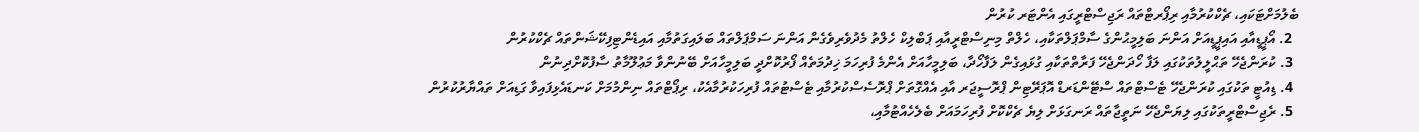ބެލުމަށްޓަކައި، ޗެކްކުރުމާއި ރިޕޯރޓްތައް ރަޖިސްޓްރީގައި އެންޓަރ ކުރުން
  2. އޯޕީޑީއާއި އައިޕީޑީއަށް އަންނަ ބަލިމީޙުންގެ ސާމްޕަލްތަކާއި، ހެލްތް މިނިސްޓްރީއާއި ޕަބްލިކް ހެލްތު މެދުވެރިވެގެން އަންނަ ސަމްޕަލްތައް ބަލައިގަތުމާއި އައިޑެންޓިފިކޭޝަންތައް ޗެކްކުރުން
  3. ކުރަންޖެހޭ ތަޙްލީލުތަކުގައި ލަފާ ހޯދަންޖެހޭ ފަރާތްތަކާއި ގުޅައިގެން ލަފާހޯދާ، ބަލިމީހާއަށް އެންމެ ފުރިހަމަ ޚިދުމަތެއް ފޯރުކޮށްދީ ބަލިމީހާއަށް ބޭނުންވާ މަޢުލޫމާތު ސާފުކޮށްދިނުން
  4. ޑިއުޓީ ތަކުގައި ކުރަންޖެހޭ ޓެސްޓްތައް ސްޓޭންޑަރޑް އޮޕަރޭޓިން ޕްރޮސީޖަރ އާއި އެއްގޮތަށް ޕްރޮސެސްކުރުމާއި ޓެސްޓުތައް ފުރިހަކުރުމާއެކު، ރިޕޯޓްތައް ނިންމުމަށް ކަނޑައެޅިފައިވާ ގަޑިއަށް ތައްޔާރުކުރުން
  5. ރެޖިސްޓްރީތަކުގައި ލިޔަންޖެހޭ ނަތީޖާތައް ރަނގަޅަށް ލިޔެ ޗެކްކޮށް ފުރިހަމައަށް ބެލެހެއްޓުމާއި،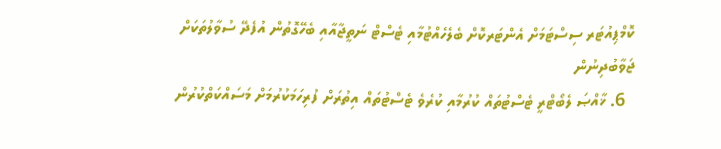ކޮމްޕިއުޓަރ ސިސްޓަމަށް އެންޓަރކޮށް ބެލެހެއްޓުމާއި ޓެސްޓް ނަތީޖާއާއި ބެހޭގޮތުން އުފެދޭ ސުވާލުތަކަށް ޖަވާބުދިނުން
  6. ޚާއްޞަ ލެބޯޓްރީ ޓެސްޓުތައް ކުރުމާއި ކުރެވެ ޓެސްޓުތައް އިތުރަށް ފުރިހަމަކުރުމަށް މަސައްކަތްކުރުން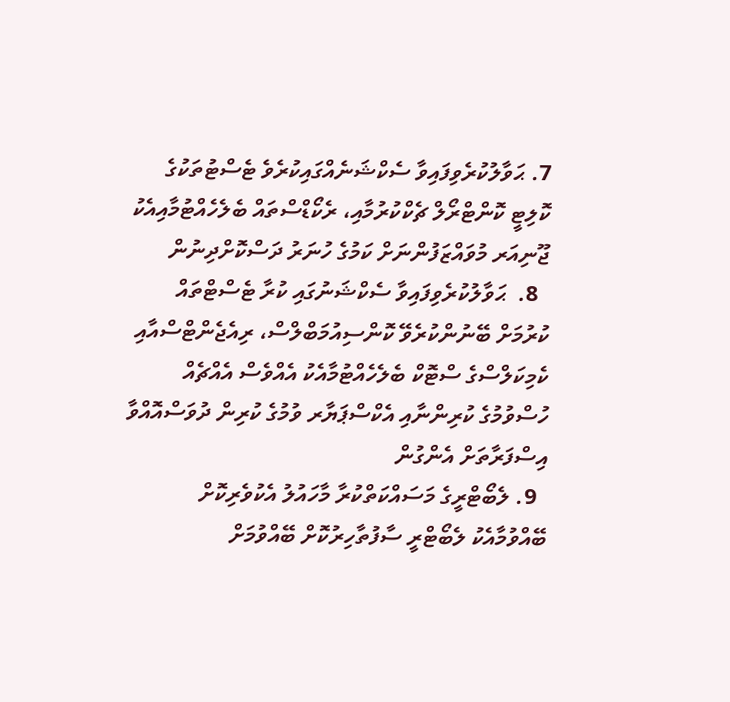7. ޙަވާލުކުރެވިފައިވާ ސެކްޝަނެއްގައިކުރެވެ ޓެސްޓުތަކުގެ ކޮލިޓީ ކޮންޓްރޯލް ޗެކްކުރުމާއި، ރެކޯޑްސްތައް ބެލެހެއްޓުމާއިއެކު ޖޫނިއަރ މުވައްޒަފުންނަށް ކަމުގެ ހުނަރު ދަސްކޮށްދިނުން
  8.  ޙަވާލުކުރެވިފައިވާ ސެކްޝަނުގައި ކުރާ ޓެސްޓްތައް ކުރުމަށް ބޭނުންކުރެވޭ ކޮންސިއުމަބްލްސް، ރިއެޖެންޓްސްއާއި ކެމިކަލްސްގެ ސްޓޮކް ބެލެހެއްޓުމާއެކު އެއްވެސް އެއްޗެއް ހުސްވުމުގެ ކުރިންނާއި އެކްސްޕަޔާރ ވުމުގެ ކުރިން ދުވަސްއޮއްވާ އިސްފަރާތަށް އެންގުން
  9. ލެބޯޓްރީގެ މަސައްކަތްކުރާ މާހައުލު އެކުވެރިކޮށް ބޭއްވުމާއެކު ލެބޯޓްރީ ސާފުތާހިރުކޮށް ބޭއްވުމަށް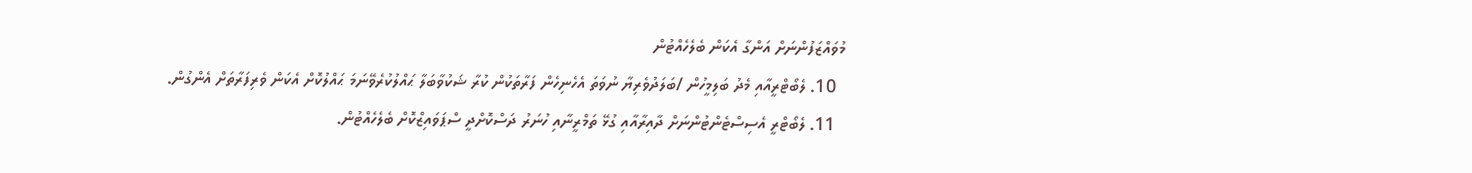މުވައްޒަފުންނަށް އަންގާ އެކަން ބެލެހެއްޓުން
  10. ލެބޯޓްރީއާއި މެދު ބަލިމީހުން /ބަލަދުވެރިޔާ ނުވަތަ އެހެނިހެން ފަރާތަކުން ކުރާ ޝަކުވާބަލާ ޙައްލުކުރެވޭނަމަ ޙައްލުކޮށް އެކަން ވެރިފަރާތަށް އެންގުން.
  11. ލެބޯޓްރީ އެސިސްޓެންޓުންނަށް ދާއިރާއާއި ގުޅޭ ތަމްރީނާއި ހުނަރު ދަސްކޮށްދީ ސްޕަވައިޒްކޮށް ބެލެހެއްޓުން.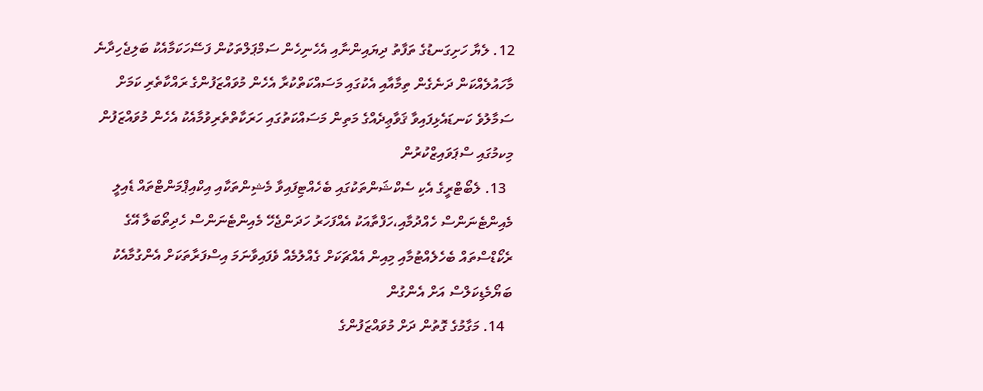12. ލެޔާ ހަށިގަނޑުގެ ތަފާތު ދިޔައިންނާއި އެހެނިހެން ސަމްޕަލްތަކުން ފަސޭހަކަމާއެކު ބަލިޖެހިދާނެ މާހައުލެއްކަން ދަނެގެން ތިމާއާއި އެކުގައި މަސައްކަތްކުރާ އެހެން މުވައްޒަފުންގެ ރައްކާތެރި ކަމަށް ސަމާލުވެ ކަނޑައެޅިފައިވާ ޤަވާޢިދެއްގެ މަތިން މަސައްކަތުގައި ހަރަކާތްތެރިވުމާއެކު އެހެން މުވައްޒަފުން މިކމުގައި ސްޕަވައިޒްކުރުން
  13. ލެބޯޓްރީގެ އެކި ސެކްޝަންތަކުގައި ބެހެއްޓިފައިވާ މެޝިންތަކާއި އިކްއިޕްމަންޓްތައް ޑެއިލީ މެއިންޓެނަންސް ހެއްދުމާއި،ހަފްތާއަކު އެއްފަހަރު ހަދަންޖެހޭ މެއިންޓެނަންސް ހެދިތޯބަލާ އޭގެ ރެކޯޑްސްތައް ބެހެލެއްޓުމާއި މިއިން އެއްޗަކަށް ގެއްލުމެއް ވެފައިވާނަމަ އިސްފަރާތަކަށް އެންގުމާއެކު ބަޔޯމެޑިކަލްސް އަށް އެންގުން
  14. މަގާމުގެ ގޮތުން ދަށް މުވައްޒަފުންގެ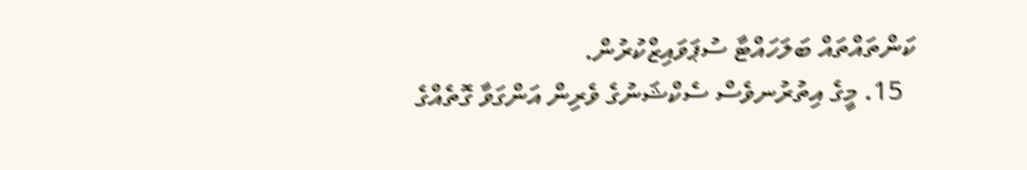ކަންތައްތައް ބަލަހައްޓާ ސުޕަވައިޒްކުރުން.
  15. މީގެ އިތުރުނވެސް ސެކްޝަނުގެ ވެރިން އަންގަވާ ގޮތެއްގެ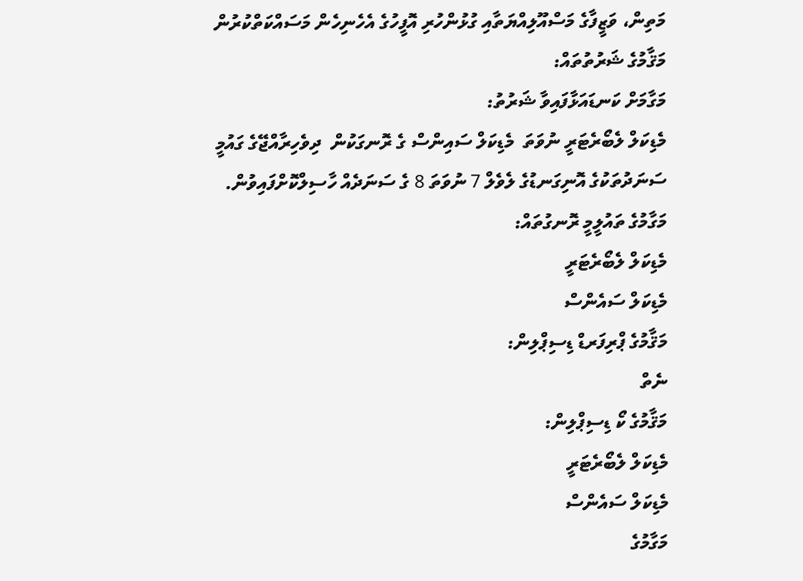މަތިން، ވަޒީފާގެ މަސްއޫލިއްޔަތާއި ގުޅުންހުރި އޮފީހުގެ އެހެނިހެން މަސައްކަތްކުރުން
މަޤާމުގެ ޝަރުތުތައް:
މަގާމަށް ކަނޑައަޅާފައިވާ ޝަރުތު:
މެޑިކަލް ލެބޯރެޓަރީ ނުވަތަ  މެޑިކަލް ސައިންސް ގެ ރޮނގަކުން  ދިވެހިރާއްޖޭގެ ގައުމީ ސަނަދުތަކުގެ އޮނިގަނޑުގެ ލެވެލް 7 ނުވަތަ 8 ގެ ސަނަދެއް ހާސިލްކޮށްފައިވުން.
މަގާމުގެ ތައުލީމީ ރޮނގުތައް:
މެޑިކަލް ލެބޯރެޓަރީ
މެޑިކަލް ސައެންސް
މަޤާމުގެ ޕްރިފަރޑް ޑިސިޕްލިން:
ނެތް
މަޤާމުގެ ކޯ ޑިސިޕްލިން:
މެޑިކަލް ލެބޯރެޓަރީ
މެޑިކަލް ސައެންސް
މަގާމުގެ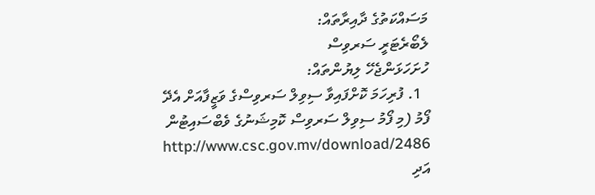މަސައްކަތުގެ ދާއިރާތައް:
ލެބޯރެޓަރީ ސަރވިސް
ހުށަހަޅަންޖެހޭ ލިޔުންތައް:
  1. ފުރިހަމަ ކޮށްފައިވާ ސިވިލް ސަރވިސްގެ ވަޒީފާއަށް އެދޭ ފޯމު (މި ފޯމު ސިވިލް ސަރވިސް ކޮމިޝަނުގެ ވެބްސައިޓުން http://www.csc.gov.mv/download/2486 އަދި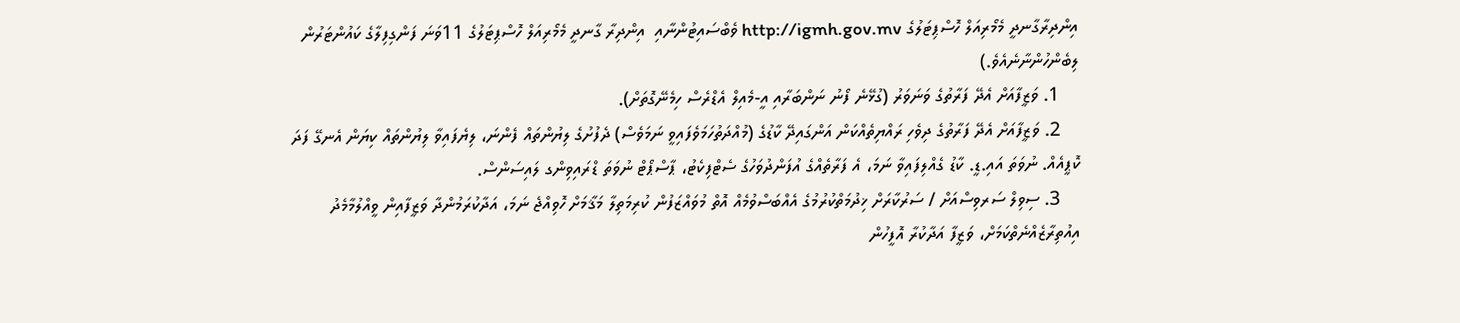އިންދިރާގާނދީ މެމޯރިއަލް ހޮސްޕިޓަލުގެ http://igmh.gov.mv ވެބްސައިޓުންނާއި  އިންދިރާ ގާނދީ މެމޯރިއަލް ހޮސްޕިޓަލުގެ 11ވަނަ ފަންގިފިލާގެ ކައުންޓަރުން ލިބެންހުންނާނެއެވެ.)
    1. ވަޒީފާއަށް އެދޭ ފަރާތުގެ ވަނަވަރު (ގުޅޭނެ ފޯނު ނަންބަރާއި އީ-މެއިލް އެޑްރެސް ހިމެނޭގޮތަށް).
    2. ވަޒީފާއަށް އެދޭ ފަރާތުގެ ދިވެހި ރައްޔިތެއްކަން އަންގައިދޭ ކާޑުގެ (މުއްދަތުހަމަވެފައިވީ ނަމަވެސް) ދެފުށުގެ ލިޔުންތައް ފެންނަ، ލިޔެފައިވާ ލިޔުންތައް ކިޔަން އެނގޭ ފަދަ ކޮޕީއެއް. ނުވަތަ އައި.ޑީ. ކާޑު ގެއްލިފައިވާ ނަމަ، އެ ފަރާތެއްގެ އުފަންދުވަހުގެ ސެޓްފިކެޓު، ޕާސްޕޯޓް ނުވަތަ ޑްރައިވިންގ ލައިސަންސް.
    3. ސިވިލް ސަރވިސްއަށް / ސަރުކާރަށް ޚިދުމަތްކުރުމުގެ އެއްބަސްވުމެއް އޮތް މުވައްޒަފުން ކުރިމަތިލާ މަޤާމަށް ހޮވިއްޖެ ނަމަ، އަދާކުރަމުންދާ ވަޒީފާއިން ވީއްލުމާމެދު އިއުތިރާޒެއްނެތްކަމަށް، ވަޒީފާ އަދާކުރާ އޮފީހުން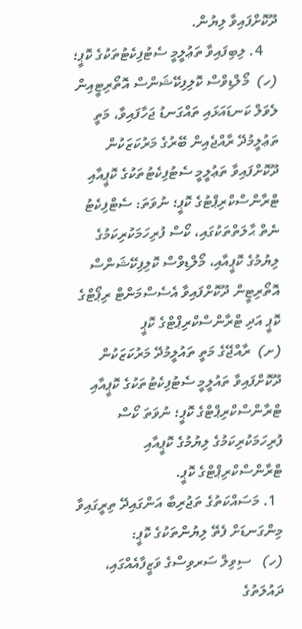ދޫކޮށްފައިވާ ލިޔުން.
    4. ލިބިފައިވާ ތަޢުލީމީ ސެޓުފިކެޓުތަކުގެ ކޮޕީ؛
(ހ)  މޯލްޑިވްސް ކޮލިފިކޭޝަންސް އޮތޯރިޓީއިން ލެވަލް ކަނޑައަޅައި ތައްގަނޑު ޖަހާފައިވާ، މަތީ ތަޢުލީމުދޭ ރާއްޖެއިން ބޭރުގެ މަރުކަޒަކުން ދޫކޮށްފައިވާ ތަޢުލީމީ ސެޓުފިކެޓުތަކުގެ ކޮޕީއާއި ޓްރާންސްކްރިޕްޓުގެ ކޮޕީ؛ ނުވަތަ: ސެޓްފިކެޓު ނެތް ޙާލަތްތަކުގައި، ކޯސް ފުރިހަމަކުރިކަމުގެ ލިޔުމުގެ ކޮޕީއާއި، މޯލްޑިވްސް ކޮލިފިކޭޝަންސް އޮތޯރިޓީން ދޫކޮށްފައިވާ އެސެސްމަންޓް ރިޕޯޓްގެ ކޮޕީ އަދި ޓްރާންސްކްރިޕްޓްގެ ކޮޕީ
(ށ)  ރާއްޖޭގެ މަތީ ތައުލީމުދޭ މަރުކަޒަކުން ދޫކޮށްފައިވާ ތައުލީމީ ސެޓުފިކެޓުތަކުގެ ކޮޕީއާއި ޓްރާންސްކްރިޕްޓްގެ ކޮޕީ؛ ނުވަތަ ކޯސް ފުރިހަމަކުރިކަމުގެ ލިޔުމުގެ ކޮޕީއާއި ޓްރާންސްކްރިޕްޓްގެ ކޮޕީ.
  1. މަސައްކަތުގެ ތަޖުރިބާ އަންގައިދޭ ތިރީގައިވާ މިންގަނޑަށް ފެތޭ ލިޔުންތަކުގެ ކޮޕީ:
(ހ)   ސިވިލް ސަރވިސްގެ ވަޒީފާއެއްގައި، ދައުލަތުގެ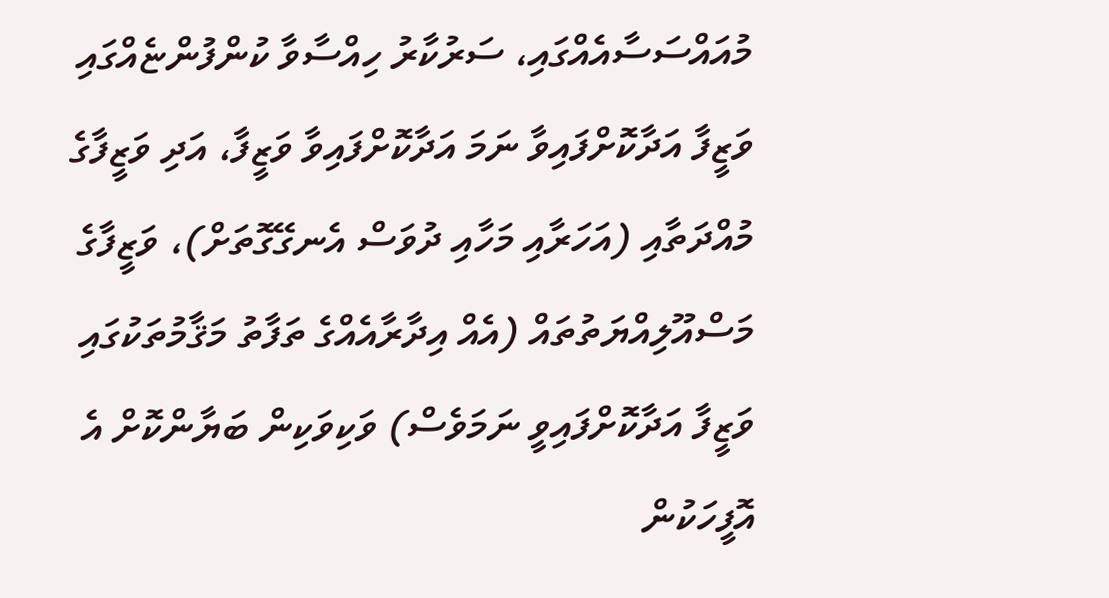މުއައްސަސާއެއްގައި، ސަރުކާރު ހިއްސާވާ ކުންފުންޏެއްގައި ވަޒީފާ އަދާކޮށްފައިވާ ނަމަ އަދާކޮށްފައިވާ ވަޒީފާ، އަދި ވަޒީފާގެ މުއްދަތާއި (އަހަރާއި މަހާއި ދުވަސް އެނގޭގޮތަށް)، ވަޒީފާގެ މަސްއޫލިއްޔަތުތައް (އެއް އިދާރާއެއްގެ ތަފާތު މަޤާމުތަކުގައި ވަޒީފާ އަދާކޮށްފައިވީ ނަމަވެސް) ވަކިވަކިން ބަޔާންކޮށް އެ އޮފީހަކުން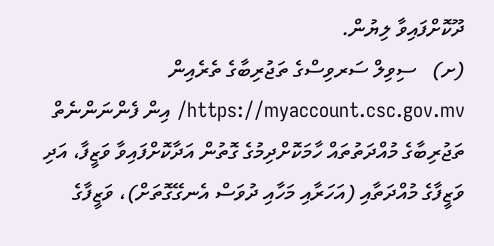ދޫކޮށްފައިވާ ލިޔުން.
(ށ)   ސިވިލް ސަރވިސްގެ ތަޖުރިބާގެ ތެރެއިން https://myaccount.csc.gov.mv/ އިން ފެންނަންނެތް ތަޖުރިބާގެ މުއްދަތުތައް ހާމަކޮށްދިމުގެ ގޮތުން އަދާކޮށްފައިވާ ވަޒީފާ، އަދި ވަޒީފާގެ މުއްދަތާއި (އަހަރާއި މަހާއި ދުވަސް އެނގޭގޮތަށް)، ވަޒީފާގެ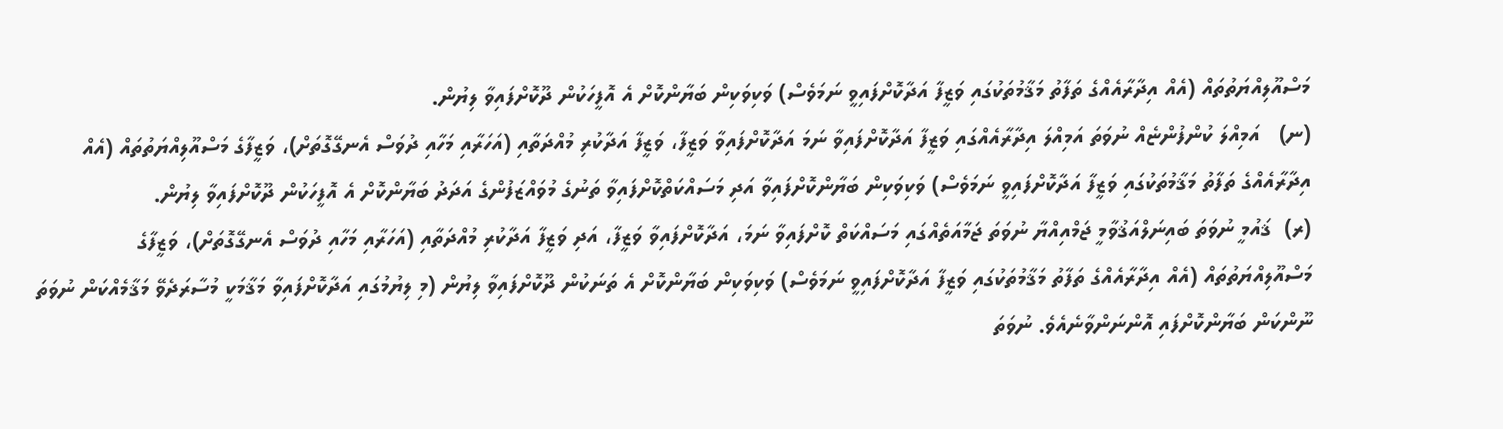މަސްއޫލިއްޔަތުތައް (އެއް އިދާރާއެއްގެ ތަފާތު މަޤާމުތަކުގައި ވަޒީފާ އަދާކޮށްފައިވީ ނަމަވެސް) ވަކިވަކިން ބަޔާންކޮށް އެ އޮފީހަކުން ދޫކޮށްފައިވާ ލިޔުން.
(ނ)   އަމިއްލަ ކުންފުންޏެއް ނުވަތަ އަމިއްލަ އިދާރާއެއްގައި ވަޒީފާ އަދާކޮށްފައިވާ ނަމަ އަދާކޮށްފައިވާ ވަޒީފާ، ވަޒީފާ އަދާކުރި މުއްދަތާއި (އަހަރާއި މަހާއި ދުވަސް އެނގޭގޮތަށް)، ވަޒީފާގެ މަސްއޫލިއްޔަތުތައް (އެއް އިދާރާއެއްގެ ތަފާތު މަޤާމުތަކުގައި ވަޒީފާ އަދާކޮށްފައިވީ ނަމަވެސް) ވަކިވަކިން ބަޔާންކޮށްފައިވާ އަދި މަސައްކަތްކޮށްފައިވާ ތަނުގެ މުވައްޒަފުންގެ އަދަދު ބަޔާންކޮށް އެ އޮފީހަކުން ދޫކޮށްފައިވާ ލިޔުން.
(ރ)  ޤައުމީ ނުވަތަ ބައިނަލްއަޤުވާމީ ޖަމްއިއްޔާ ނުވަތަ ޖަމާއަތެއްގައި މަސައްކަތް ކޮށްފައިވާ ނަމަ، އަދާކޮށްފައިވާ ވަޒީފާ، އަދި ވަޒީފާ އަދާކުރި މުއްދަތާއި (އަހަރާއި މަހާއި ދުވަސް އެނގޭގޮތަށް)، ވަޒީފާގެ މަސްއޫލިއްޔަތުތައް (އެއް އިދާރާއެއްގެ ތަފާތު މަޤާމުތަކުގައި ވަޒީފާ އަދާކޮށްފައިވީ ނަމަވެސް) ވަކިވަކިން ބަޔާންކޮށް އެ ތަނަކުން ދޫކޮށްފައިވާ ލިޔުން (މި ލިޔުމުގައި އަދާކޮށްފައިވާ މަޤާމަކީ މުސާރަދެވޭ މަޤާމެއްކަން ނުވަތަ ނޫންކަން ބަޔާންކޮށްފައި އޮންނަންވާނެއެވެ. ނުވަތަ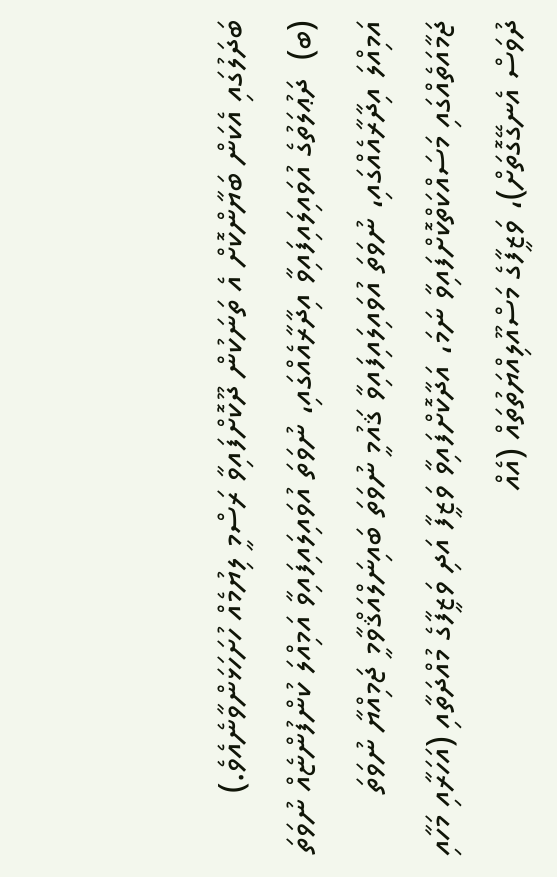ބަދަލުގައި އެކަން ބަޔާންކޮށް އެ ތަނަކުން ދޫކޮށްފައިވާ ރަސްމީ ލިޔުމެއް ހުށަހަޅަންވާނެއެވެ.)
(ބ)  ދަޢުލަތުގެ އުވައިލައިފައިވާ އިދާރާއެއްގައި، ނުވަތަ އުވައިލައިފައިވާ އަމިއްލަ ކުންފުންޏެއް ނުވަތަ އަމިއްލަ އިދާރާއެއްގައި، ނުވަތަ އުވައިލައިފައިވާ ޤައުމީ ނުވަތަ ބައިނަލްއަޤްވާމީ ޖަމިއްޔާ ނުވަތަ ޖަމާއަތެއްގައި މަސައްކަތްކޮށްފައިވާ ނަމަ، އަދާކޮށްފައިވާ ވަޒީފާ އަދި ވަޒީފާގެ މުއްދަތާއި (އަހަރާއި މަހާއި ދުވަސް އެނގޭގޮތަށް)، ވަޒީފާގެ މަސްއޫލިއްޔަތުތައް (އެއް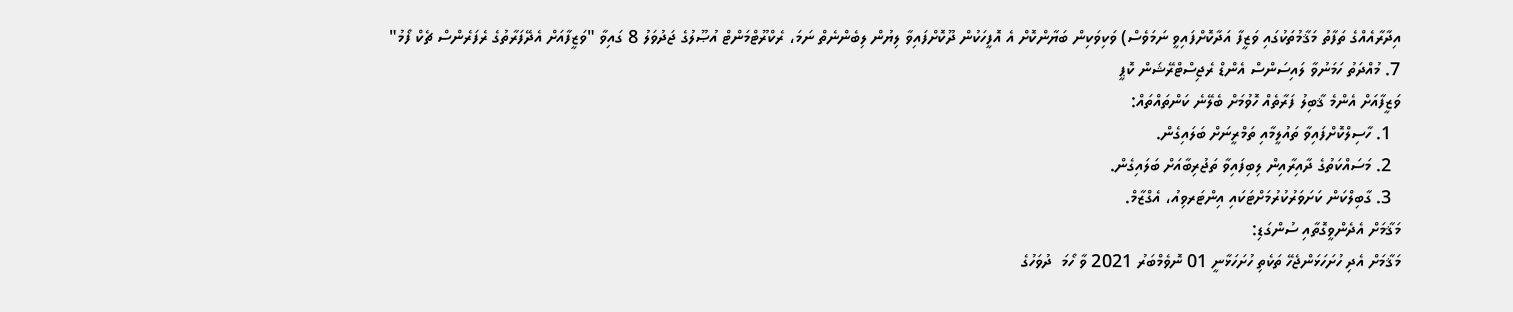އިދާރާއެއްގެ ތަފާތު މަޤާމުތަކުގައި ވަޒީފާ އަދާކޮށްފައިވީ ނަމަވެސް) ވަކިވަކިން ބަޔާންކޮށް އެ އޮފީހަކުން ދޫކޮށްފައިވާ ލިޔުން ލިބެންނެތް ނަމަ، ރެކްރޫޓްމަންޓް އުޞޫލުގެ ޖަދުވަލު 8 ގައިވާ "ވަޒީފާއަށް އެދޭފަރާތުގެ ރެފަރެންސް ޗެކް ފޯމު"
7. މުއްދަތު ހަމަނުވާ ލައިސަންސް އެންޑް ރެޖިސްޓްރޭޝަން ކޮޕީ
ވަޒީފާއަށް އެންމެ ޤާބިލު ފަރާތެއް ހޮވުމަށް ބެލޭނެ ކަންތައްތައް:
  1. ހާސިލްކޮށްފައިވާ ތައުލީމާއި ތަމްރީނަށް ބަލައިގެން.
  2. މަސައްކަތުގެ ދާއިރާއިން ލިބިފައިވާ ތަޖުރިބާއަށް ބަލައިގެން.
  3. ގާބިލްކަން ކަށަވަރުކުރުމަށްޓަކައި އިންޓަރވިއު، އެގްޒާމް.
މަޤާމަށް އެދެންވީގޮތާއި ސުންގަޑި:
މަޤާމަށް އެދި ހުށަހަޅަންޖެހޭ ތަކެތި ހުށަހަޅާނީ 01 ނޮވެމްބަރު 2021 ވާ ހޯމަ  ދުވަހުގެ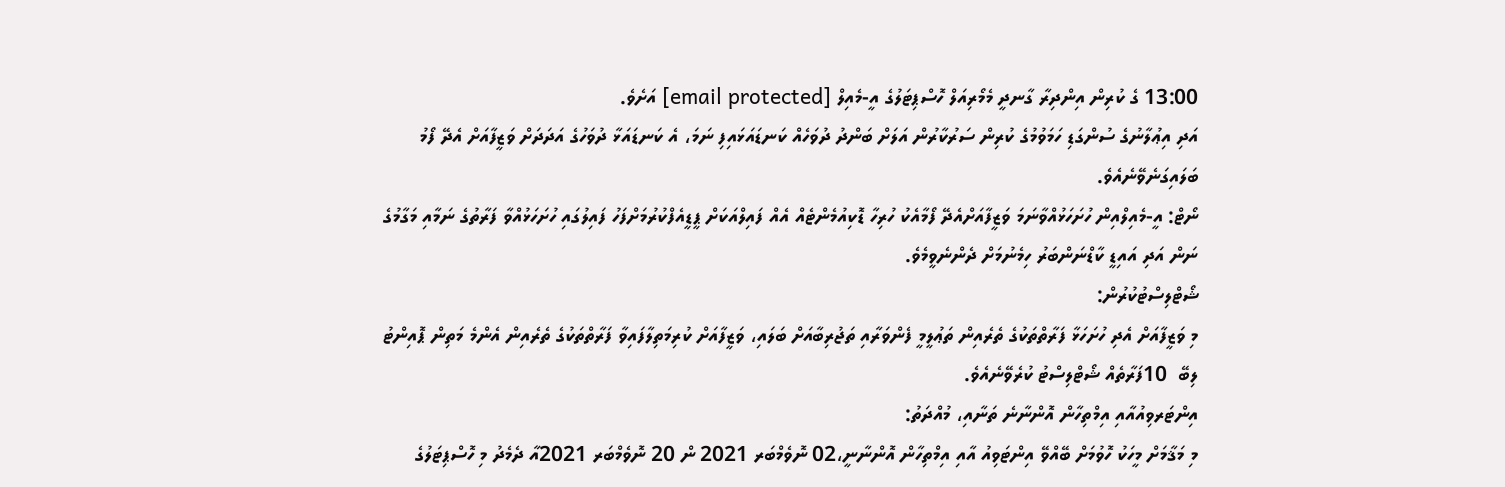13:00 ގެ ކުރިން އިންދިރާ ގާނދީ މެމޯރިއަލް ހޮސްޕިޓަލުގެ އީ-މެއިލް [email protected] އަށެވެ.
އަދި އިޢުލާނުގެ ސުންގަޑި ހަމަވުމުގެ ކުރިން ސަރުކާރުން އަލަށް ބަންދު ދުވަހެއް ކަނޑައަޅައިފި ނަމަ، އެ ކަނޑައަޅާ ދުވަހުގެ އަދަދަށް ވަޒީފާއަށް އެދޭ ފޯމު ބަލައިގަނެވޭނެއެވެ.
ނޯޓް: އީ-މެއިލްއިން ހުށަހަޅުއްވާނަމަ ވަޒީފާއަށްއެދޭ ފޯމާއެކު ހުރިހާ ޑޮކިއުމެންޓެއް އެއް ފައިލްއަކަށް ޕީޑީއެފްކުރުމަށްފަހު ފައިލުގައި ހުށަހަޅުއްވާ ފަރާތުގެ ނަމާއި މަގާމުގެ ނަން އަދި އައިޑީ ކާޑްނަންބަރު ހިމެނުމަށް ދެންނެވީމެވެ.
ޝޯޓްލިސްޓުކުރުން:
މި ވަޒީފާއަށް އެދި ހުށަހަޅާ ފަރާތްތަކުގެ ތެރެއިން ތަޢުލީމީ ފެންވަރާއި ތަޖުރިބާއަށް ބަލައި، ވަޒީފާއަށް ކުރިމަތިލާފައިވާ ފަރާތްތަކުގެ ތެރެއިން އެންމެ މަތިން ޕޮއިންޓު ލިބޭ  10ފަރާތެއް ޝޯޓްލިސްޓު ކުރެވޭނެއެވެ.
އިންޓަރވިއުއާއި އިމްތިހާން އޮންނާނެ ތަނާއި، މުއްދަތު:
މި މަޤާމަށް މީހަކު ހޮވުމަށް ބޭއްވޭ އިންޓަވިއު އާއި އިމްތިހާން އޮންނާނީ،02 ނޮވެމްބަރ 2021 ން 20 ނޮވެމްބަރ 2021އާ ދެމެދު މި ހޮސްޕިޓަލުގެ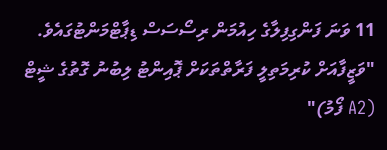11 ވަނަ ފަންގިފިލާގެ ހިއުމަން ރިސޯސަސް ޑިޕާޓްމަންޓުގައެވެ.
"ވަޒީފާއަށް ކުރިމަތިލީ ފަރާތްތަކަށް ޕޮއިންޓު ލިބުނު ގޮތުގެ ޝީޓް (A2 ފޯމު)"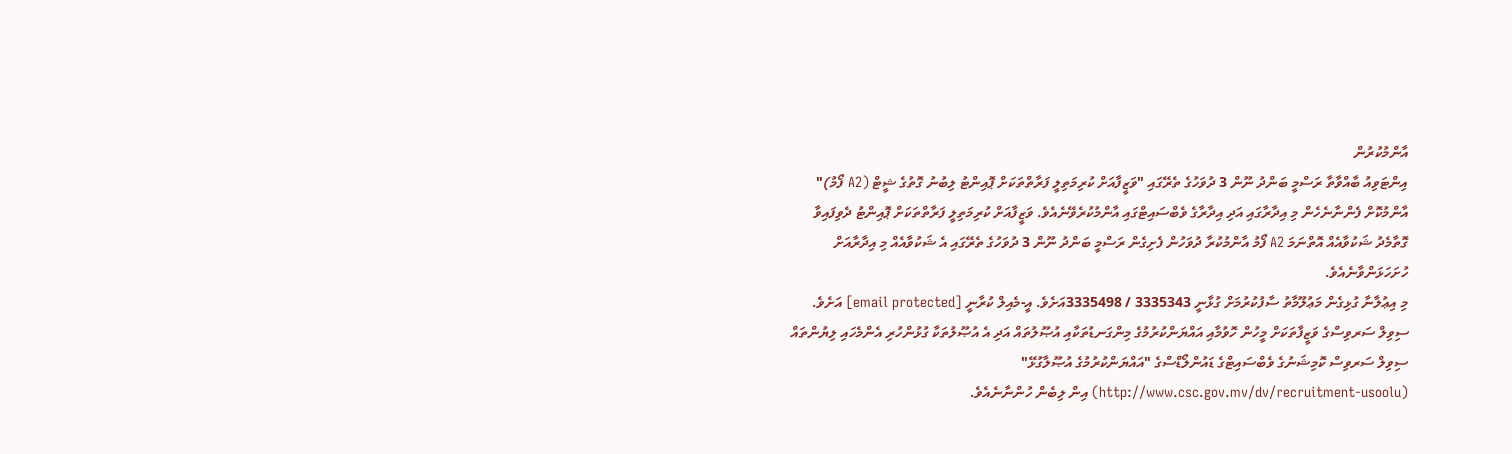އާންމުކުރުން
އިންޓަވިއު ބާއްވާތާ ރަސްމީ ބަންދު ނޫން 3 ދުވަހުގެ ތެރޭގައި "ވަޒީފާއަށް ކުރިމަތިލީ ފަރާތްތަކަށް ޕޮއިންޓު ލިބުނު ގޮތުގެ ޝީޓް (A2 ފޯމު)" އާންމުކޮށް ފެންނާނެހެން މި އިދާރާގައި އަދި އިދާރާގެ ވެބްސައިޓްގައި އާންމުކުރެވޭނެއެވެ. ވަޒީފާއަށް ކުރިމަތިލީ ފަރާތްތަކަށް ޕޮއިންޓު ދެވިފައިވާ ގޮތާމެދު ޝަކުވާއެއް އޮތްނަމަ A2 ފޯމު އާންމުކުރާ ދުވަހުން ފެށިގެން ރަސްމީ ބަންދު ނޫން 3 ދުވަހުގެ ތެރޭގައި އެ ޝަކުވާއެއް މި އިދާރާއަށް ހުށަހަޅަންވާނެއެވެ.
މި އިޢުލާނާ ގުޅިގެން މަޢުލޫމާތު ސާފުކުރުމަށް ގުޅާނީ 3335343 / 3335498އަށެވެ. އީ-މެއިލް ކުރާނީ [email protected] އަށެވެ.
ސިވިލް ސަރވިސްގެ ވަޒީފާތަކަށް މީހުން ހޮވުމާއި އައްޔަންކުރުމުގެ މިންގަނޑުތަކާއި އުޞޫލުތައް އަދި އެ އުޞޫލުތަކާ ގުޅުންހުރި އެންމެހައި ލިޔުންތައް ސިވިލް ސަރވިސް ކޮމިޝަނުގެ ވެބްސައިޓްގެ ޑައުންލޯޑްސްގެ "އައްޔަންކުރުމުގެ އުޞޫލާގުޅޭ" (http://www.csc.gov.mv/dv/recruitment-usoolu) އިން ލިބެން ހުންނާނެއެވެ.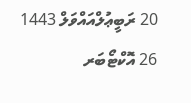20 ރަބީޢުލްއައްވަލް 1443
26 އޮކްޓޯބަރ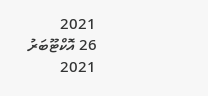2021
26 އޮކްޓޫބަރު 2021